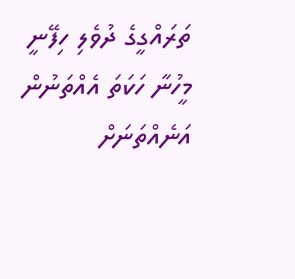ތަރައްގީގެ ދުވެލި ހިފޭނީ މީހުނާ ހަކަތަ އެއްތަނުން އަނެއްތަނަށް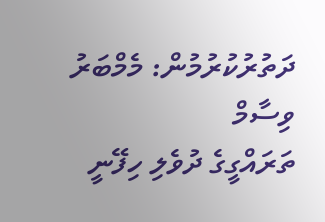ދަތުރުކުރުމުން: މެމްބަރު ވިސާމް
ތަރައްގީގެ ދުވެލި ހިފޭނީ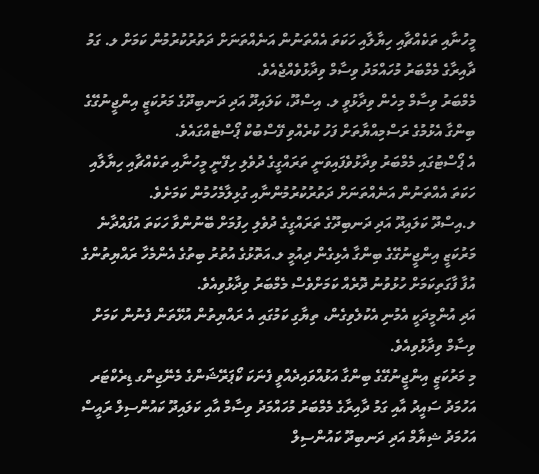މީހުނާއި ތަކެއްޗާއި ހިޔާލާއި ހަކަތަ އެއްތަނުން އަނެއްތަނަށް ދަތުރުކުރުމުން ކަމަށް ލ. ގަމު ދާއިރާގެ މެމްބަރު މުހައްމަދު ވިސާމް ވިދާޅުވެއްޖެއެވެ.
މެމްބަރު ވިސާމް މިހެން ވިދާޅުވީ ލ. އިސްދޫ، ކަލައިދޫ އަދި ދަނބިދޫގެ މަރުކަޒީ އިންޖީނުގޭގެ ބިންގާ އެޅުމުގެ ރަސްމިއްޔާތަށް ފަހު ކުރެއްވި ފޭސްބުކް ޕޯސްޓެއްގައެވެ.
އެ ޕޯސްޓުގައި މެމްބަރު ވިދާޅުވެފައިވަނީ ތަރައްގީގެ ދުވެލި ހިފޭނީ މީހުނާއި ތަކެއްޗާއި ހިޔާލާއި ހަކަތަ އެއްތަނުން އަނެއްތަނަށް ދަތުރުކުރުމުންނާއި ގުޅިލާމެހުމުން ކަމަށެވެ.
ލ.އިސްދޫ ކަލައިދޫ އަދި ދަނބިދޫގެ ތަރައްގީގެ ދުވެލި ހިފުމަށް ބޭނުންވާ ހަކަތަ އުފައްދާނެ މަރުކަޒީ އިންޖީނުގޭގެ ބިންގާ އެޅިގެން ދިއުމީ ލ.އަތޮޅުގެ އުތުރު ބިތުގެ އެންމެހާ ރައްޔިތުންގެ އުފާ ފާގަތިކަމަށް ހުޅުވުނު ދޮރެއް ކަމަށްވެސް މެމްބަރު ވިދާޅުވިއެވެ.
އަދި އުންމީދަކީ އެމުނި އެކުލެވިގެން، ތިޔާގި ކަމުގައި އެ ރައްޔިތުން އުޅޭތަން ފެނުން ކަމަށް ވިސާމް ވިދާޅުވިއެވެ.
މި މަރުކަޒީ އިންޖީނުގޭގެ ބިންގާ އަޅުއްވައިދެއްވީ ފެނަކަ ކޯޕަރޭޝަންގެ މެނޭޖިންގ ޑިރެކްޓަރ އަހުމަދު ސައީދު އާއި ގަމު ދާއިރާގެ މެމްބަރު މުހައްމަދު ވިސާމް އާއި ކަލައިދޫ ކައުންސިލް ރައީސް އަހުމަދު ޝިޔާމް އަދި ދަނބިދޫ ކައުންސިލް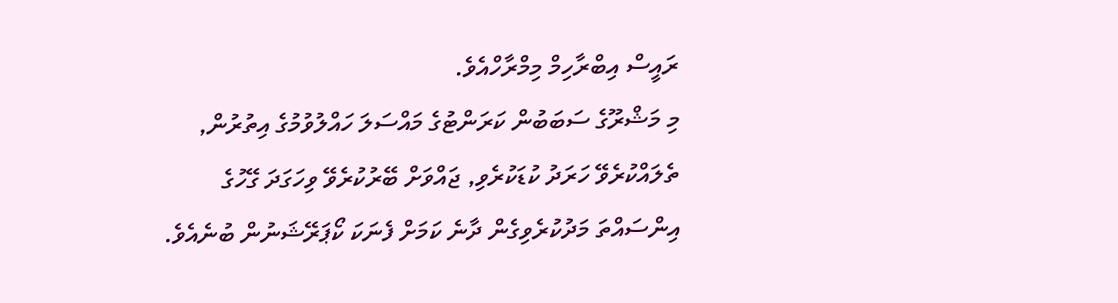ރައީސް އިބްރާހިމް މިމްރާހްއެވެ.
މި މަޝްރޫގެ ސަބަބުން ކަރަންޓުގެ މައްސަލަ ހައްލުވުމުގެ އިތުރުން, ތެލައްކުރެވޭ ހަރަދު ކުޑަކުރެވި, ޖައްވަށް ބޭރުކުރެވޭ ވިހަގަދަ ގޭހުގެ އިންސައްތަ މަދުކުރެވިގެން ދާނެ ކަމަށް ފެނަކަ ކޯޕަރޭޝަނުން ބުނެއެވެ.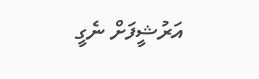އަރުޝީފަށް ނެގީ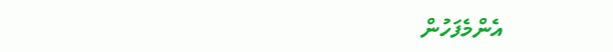އެންމެފަހުން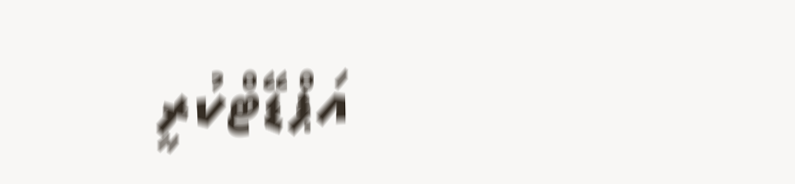އަޕްޑޭޓްކުރީ